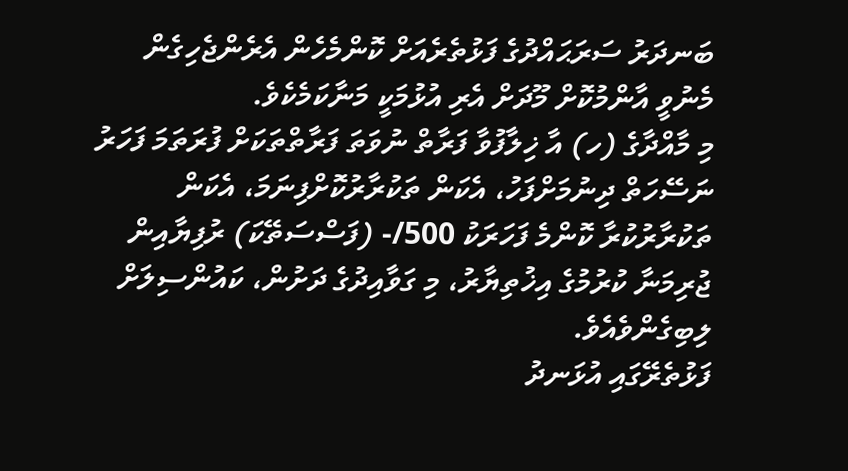ބަނދަރު ސަރަޙައްދުގެ ފަޅުތެރެއަށް ކޮންމެހެން އެރެންޖެހިގެން މެނުވީ އާންމުކޮށް މޫދަށް އެރި އުޅުމަކީ މަނާކަމެކެވެ.
މި މާއްދާގެ (ހ) އާ ޚިލާފުވާ ފަރާތް ނުވަތަ ފަރާތްތަކަށް ފުރަތަމަ ފަހަރު ނަސޭހަތް ދިނުމަށްފަހު، އެކަން ތަކުރާރުކޮށްފިނަމަ، އެކަން ތަކުރާރުކުރާ ކޮންމެ ފަހަރަކު 500/- (ފަސްސަތޭކަ) ރުފިޔާއިން ޖުރިމަނާ ކުރުމުގެ އިޚުތިޔާރު، މި ގަވާއިދުގެ ދަށުން، ކައުންސިލަށް ލިބިގެންވެއެވެ.
ފަޅުތެރޭގައި އުޅަނދު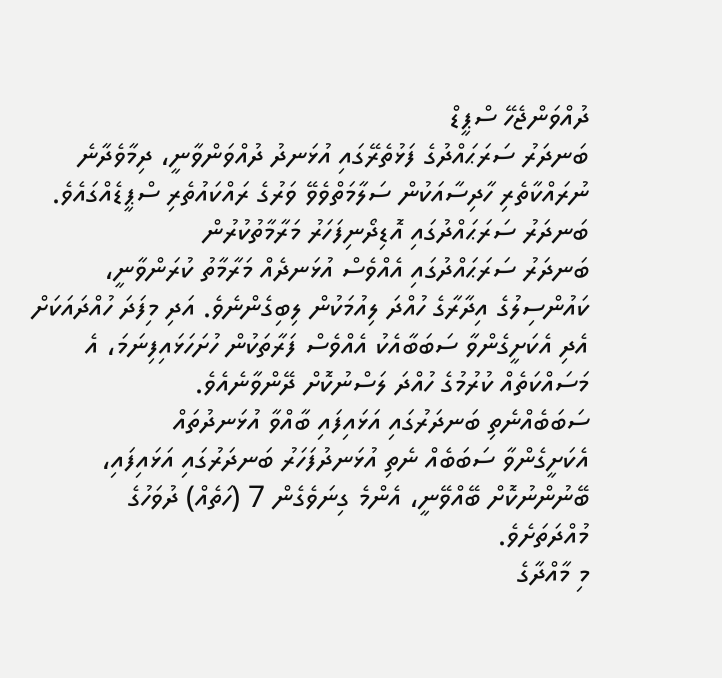ދުއްވަންޖެހޭ ސްޕީޑް
ބަނދަރު ސަރަޙައްދުގެ ފަޅުތެރޭގައި އުޅަނދު ދުއްވަންވާނީ، ދިމާވެދާނެ ނުރައްކާތެރި ހާދިސާއަކުން ސަލާމަތްވެވޭ ވަރުގެ ރައްކައުތެރި ސްޕީޑެއްގައެވެ.
ބަނދަރު ސަރަޙައްދުގައި އޮޑިދޯނިފަހަރު މަރާމާތުކުރުން
ބަނދަރު ސަރަޙައްދުގައި އެއްވެސް އުޅަނދެއް މަރާމާތު ކުރަންވާނީ، ކައުންސިލުގެ އިދާރާގެ ހުއްދަ ލިއުމަކުން ލިބިގެންނެވެ. އަދި މިފަދަ ހުއްދައަކަށް އެދި އެކަށީގެންވާ ސަބަބާއެކު އެއްވެސް ފަރާތަކުން ހުށަހަޅައިފިނަމަ، އެ މަސައްކަތެއް ކުރުމުގެ ހުއްދަ ލަސްނުކޮށް ދޭންވާނެއެވެ.
ސަބަބެއްނެތި ބަނދަރުގައި އަޅައިފައި ބާއްވާ އުޅަނދުތައް
އެކަށީގެންވާ ސަބަބެއް ނެތި އުޅަނދުފަހަރު ބަނދަރުގައި އަޅައިފައި، ބޭނުންނުކޮށް ބޭއްވޭނީ، އެންމެ ގިނަވެގެން 7 (ހަތެއް) ދުވަހުގެ މުއްދަތަށެވެ.
މި މާއްދާގެ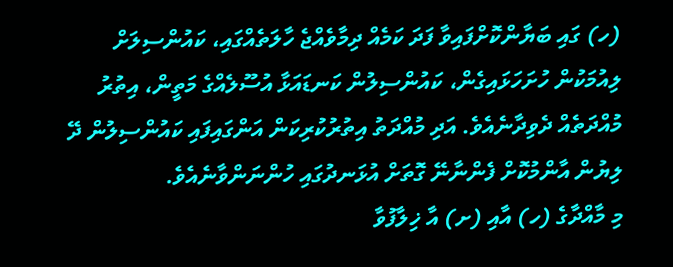(ހ) ގައި ބަޔާންކޮށްފައިވާ ފަދަ ކަމެއް ދިމާވެއްޖެ ހާލަތެއްގައި، ކައުންސިލަށް ލިއުމަކުން ހުށަހަޅައިގެން، ކައުންސިލުން ކަނޑައަޅާ އުސޫލެއްގެ މަތީން، އިތުރު މުއްދަތެއް ދެވިދާނެއެވެ. އަދި މުއްދަތު އިތުރުކުރިކަން އަންގައިފައި ކައުންސިލުން ދޭ ލިޔުން އާންމުކޮށް ފެންނާނޭ ގޮތަށް އުޅަނދުގައި ހުންނަންވާނެއެވެ.
މި މާއްދާގެ (ހ) އާއި (ށ) އާ ޚިލާފުވާ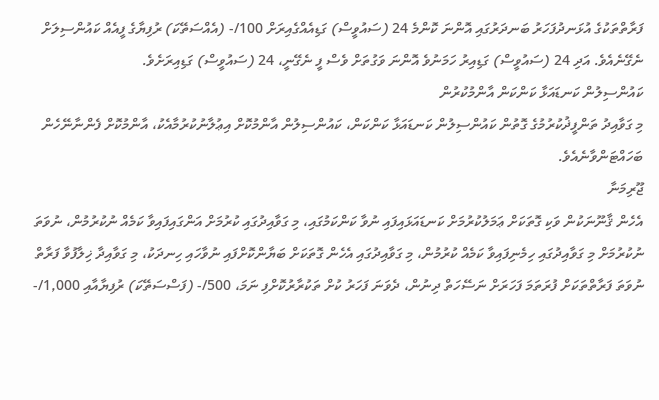ފަރާތްތަކުގެ އުޅަނދުފަހަރު ބަނދަރުގައި އޮންނަ ކޮންމެ 24 (ސައުވީސް) ގަޑިއެއްގެއިރަށް 100/- (އެއްސަތޭކަ) ރުފިޔާގެ ފީއެއް ކައުންސިލަށް ނެގޭނެއެވެ. އަދި 24 (ސައުވީސް) ގަޑިއިރު ހަމަނުވެ އޮންނަ ވަގުތަށް ވެސް ފީ ނެގޭނީ، 24 (ސައުވީސް) ގަޑިއިރަށެވެ.
ކައުންސިލުން ކަނޑައަޅާ ކަންކަން އާންމުކުރުން
މި ގަވާއިދު ތަންފީޛުކުރުމުގެ ގޮތުން ކައުންސިލުން ކަނޑައަޅާ ކަންކަން، ކައުންސިލުން އާންމުކޮށް އިޢުލާނުކުރުމާއެކު، އާންމުކޮށް ފެންނާނޭހެން ބަހައްޓަންވާނެއެވެ.
ޖޫރިމަނާ
އެހެން ޤާނޫނަކުން ވަކި ގޮތަކަށް ޢަމަލުކުރުމަށް ކަނޑައަޅައިފައި ނުވާ ކަންކަމުގައި، މި ގަވާއިދުގައި ކުރުމަށް އަންގައިފައިވާ ކަމެއް ނުކުރުމުން، ނުވަތަ ނުކުރުމަށް މި ގަވާއިދުގައި ހިމެނިފައިވާ ކަމެއް ކުރުމުން، މި ގަވާއިދުގައި އެހެން ގޮތަކަށް ބަޔާންކޮށްފައި ނުވާހައި ހިނދަކު، މި ގަވާއިދާ ޚިލާފުވާ ފަރާތް ނުވަތަ ފަރާތްތަކަށް ފުރަތަމަ ފަހަރަށް ނަސޭހަތް ދިނުން، ދެވަނަ ފަހަރު ކުށް ތަކުރާރުކޮށްފި ނަމަ، 500/- (ފަސްސަތޭކަ) ރުފިޔާއާއި 1,000/-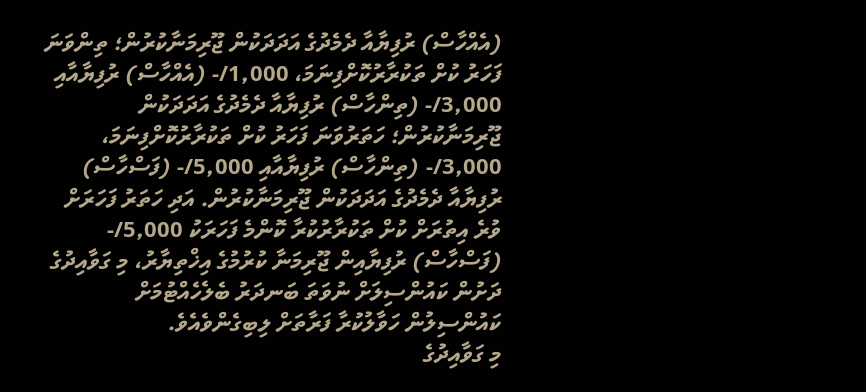(އެއްހާސް) ރުފިޔާއާ ދެމެދުގެ އަދަދަކުން ޖޫރިމަނާކުރުން؛ ތިންވަނަ ފަހަރު ކުށް ތަކުރާރުކޮށްފިނަމަ، 1,000/- (އެއްހާސް) ރުފިޔާއާއި 3,000/- (ތިންހާސް) ރުފިޔާއާ ދެމެދުގެ އަދަދަކުން ޖޫރިމަނާކުރުން؛ ހަތަރުވަނަ ފަހަރު ކުށް ތަކުރާރުކޮށްފިނަމަ، 3,000/- (ތިންހާސް) ރުފިޔާއާއި 5,000/- (ފަސްހާސް) ރުފިޔާއާ ދެމެދުގެ އަދަދަކުން ޖޫރިމަނާކުރުން. އަދި ހަތަރު ފަހަރަށް ވުރެ އިތުރަށް ކުށް ތަކުރާރުކުރާ ކޮންމެ ފަހަރަކު 5,000/- (ފަސްހާސް) ރުފިޔާއިން ޖޫރިމަނާ ކުރުމުގެ އިޚްތިޔާރު، މި ގަވާއިދުގެ ދަށުން ކައުންސިލަށް ނުވަތަ ބަނދަރު ބެލެހެއްޓުމަށް ކައުންސިލުން ހަވާލުކުރާ ފަރާތަށް ލިބިގެންވެއެވެ.
މި ގަވާއިދުގެ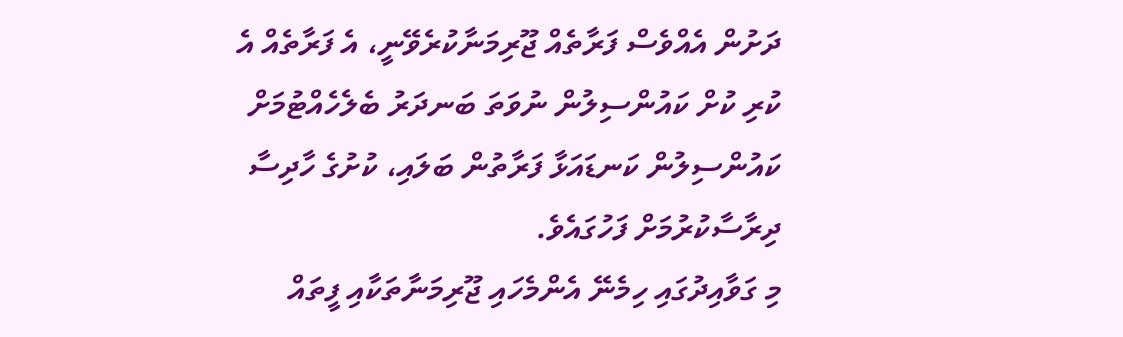ދަށުން އެއްވެސް ފަރާތެއް ޖޫރިމަނާކުރެވޭނީ، އެ ފަރާތެއް އެ ކުރި ކުށް ކައުންސިލުން ނުވަތަ ބަނދަރު ބެލެހެއްޓުމަށް ކައުންސިލުން ކަނޑައަޅާ ފަރާތުން ބަލައި، ކުށުގެ ހާދިސާ ދިރާސާކުރުމަށް ފަހުގައެވެ.
މި ގަވާއިދުގައި ހިމެނޭ އެންމެހައި ޖޫރިމަނާތަކާއި ފީތައް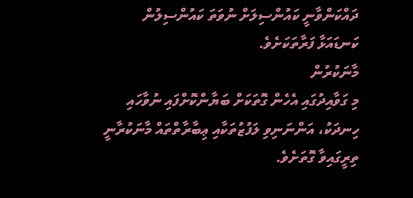ދައްކަންވާނީ ކައުންސިލަށް ނުވަތަ ކައުންސިލުން ކަނޑައަޅާ ފަރާތަކަށެވެ.
މާނަކުރުން
މި ގަވާއިދުގައި އެހެން ގޮތަކަށް ބަޔާންކޮށްފައި ނުވާހައި ހިނދަކު، އަންނަނިވި ލަފުޒުތަކާއި ޢިބާރާތްތައް މާނަކުރާނީ ތިރީގައިވާ ގޮތަށެވެ.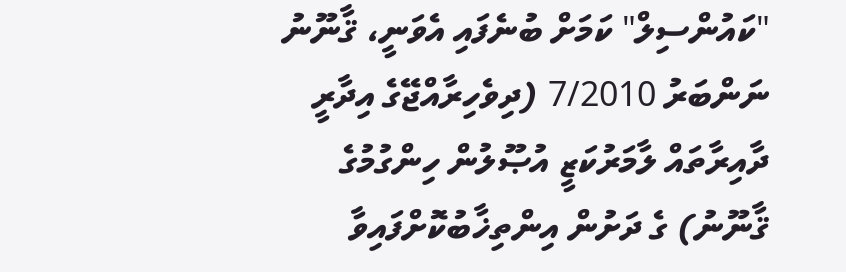"ކައުންސިލް" ކަމަށް ބުނެފައި އެވަނީ، ޤާނޫނު ނަންބަރު 7/2010 (ދިވެހިރާއްޖޭގެ އިދާރީ ދާއިރާތައް ލާމަރުކަޒީ އުޞޫލުން ހިންގުމުގެ ޤާނޫނު) ގެ ދަށުން އިންތިޚާބުކޮށްފައިވާ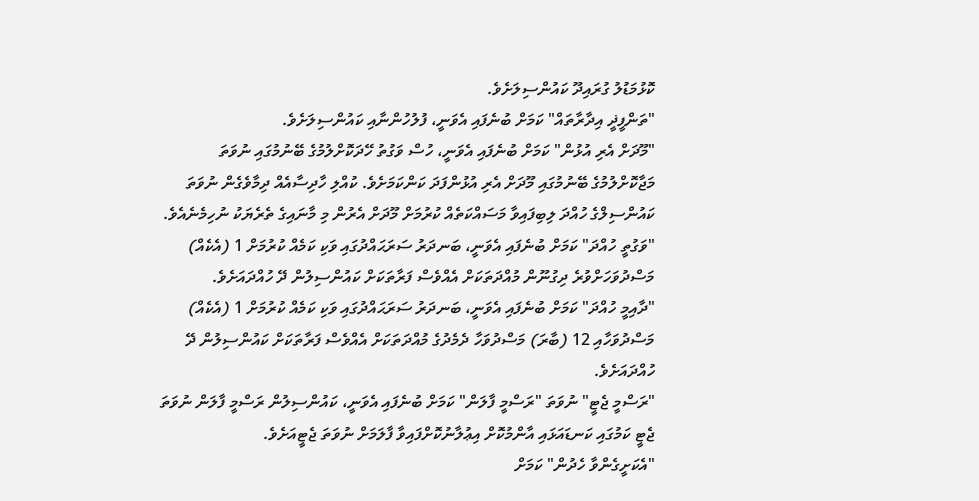ކޮޅުމަޑުލު ގުރައިދޫ ކައުންސިލަށެވެ.
"ތަންފީޛީ އިދާރާތައް" ކަމަށް ބުނެފައި އެވަނީ، ފުލުހުންނާއި ކައުންސިލަށެވެ.
"މޫދަށް އެރި އުޅުން" ކަމަށް ބުނެފައި އެވަނީ، ހުސް ވަގުތު ހޭދަކޮށްލުމުގެ ބޭނުމުގައި ނުވަތަ މަޖާކޮށްލުމުގެ ބޭނުމުގައި މޫދަށް އެރި އުޅުންފަދަ ކަންކަމަށެވެ. ކުއްލި ހާދިސާއެއް ދިމާވެގެން ނުވަތަ ކައުންސިލްގެ ހުއްދަ ލިބިފައިވާ މަސައްކަތެއް ކުރުމަށް މޫދަށް އެރުން މި މާނައިގެ ތެރެޔަކު ނުހިމެނެއެވެ.
"ވަގުތީ ހުއްދަ" ކަމަށް ބުނެފައި އެވަނީ، ބަނދަރު ސަރަޙައްދުގައި ވަކި ކަމެއް ކުރުމަށް 1 (އެކެއް) މަސްދުވަހަށްވުރެ ދިގުނޫން މުއްދަތަކަށް އެއްވެސް ފަރާތަކަށް ކައުންސިލުން ދޭ ހުއްދައަށެވެ.
"ދާއިމީ ހުއްދަ" ކަމަށް ބުނެފައި އެވަނީ، ބަނދަރު ސަރަޙައްދުގައި ވަކި ކަމެއް ކުރުމަށް 1 (އެކެއް) މަސްދުވަހާއި 12 (ބާރަ) މަސްދުވަހާ ދެމެދުގެ މުއްދަތަކަށް އެއްވެސް ފަރާތަކަށް ކައުންސިލުން ދޭ ހުއްދައަށެވެ.
"ރަސްމީ ޖެޓީ" ނުވަތަ "ރަސްމީ ފާލަން" ކަމަށް ބުނެފައި އެވަނީ، ކައުންސިލުން ރަސްމީ ފާލަން ނުވަތަ ޖެޓީ ކަމުގައި ކަނޑައަޅައި އާންމުކޮށް އިޢުލާނުކޮށްފައިވާ ފާލަމަށް ނުވަތަ ޖެޓީއަށެވެ.
"އެކަށީގެންވާ ހެދުން" ކަމަށް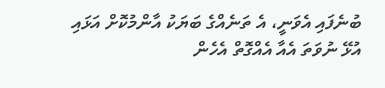ބުނެފައި އެވަނީ، އެ ތަނެއްގެ ބަޔަކު އާންމުކޮށް އަޅައި އުޅޭ ނުވަތަ އެއާ އެއްގޮތް އެހެން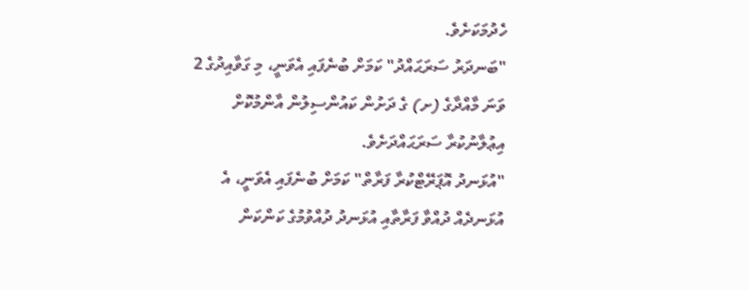ހެދުމަކަށެވެ.
"ބަނދަރު ސަރަޙައްދު" ކަމަށް ބުނެފައި އެވަނީ، މި ގަވާއިދުގެ 2 ވަނަ މާއްދާގެ (ށ) ގެ ދަށުން ކައުންސިލުން އާންމުކޮށް އިޢުލާނުކުރާ ސަރަޙައްދަށެވެ.
"އުޅަނދު އޮޕަރޭޓްކުރާ ފަރާތް" ކަމަށް ބުނެފައި އެވަނީ، އެ އުޅަނދެއް ދުއްވާ ފަރާތާއި އުޅަނދު ދުއްވުމުގެ ކަންކަން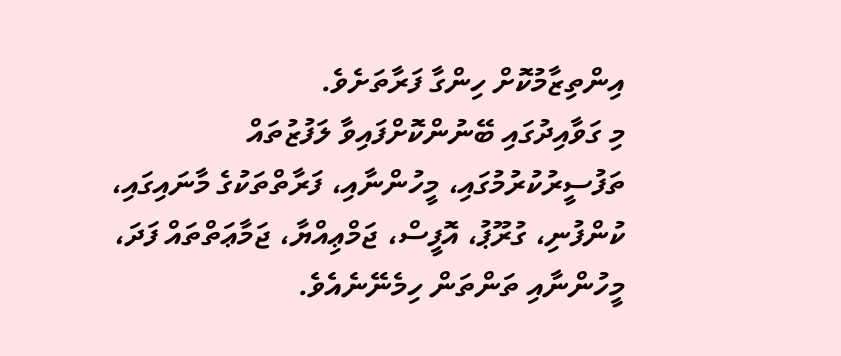އިންތިޒާމުކޮށް ހިންގާ ފަރާތަށެވެ.
މި ގަވާއިދުގައި ބޭނުންކޮށްފައިވާ ލަފުޒުތައް ތަފުސީރުކުރުމުގައި، މީހުންނާއި، ފަރާތްތަކުގެ މާނައިގައި، ކުންފުނި، ގުރޫޕު، އޮފީސް، ޖަމްޢިއްޔާ، ޖަމާޢަތްތައް ފަދަ، މީހުންނާއި ތަންތަން ހިމެނޭނެއެވެ.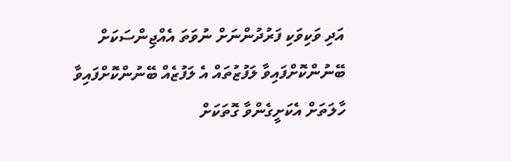އަދި ވަކިވަކި ފަރުދުންނަށް ނުވަތަ އެއްޖިންސަކަށް ބޭނުންކޮށްފައިވާ ލަފުޒުތައް އެ ލަފުޒެއް ބޭނުންކޮށްފައިވާ ހާލަތަށް އެކަށީގެންވާ ގޮތަކަށް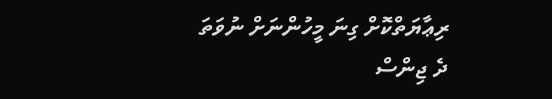ރިޢާޔަތްކޮށް ގިނަ މީހުންނަށް ނުވަތަ ދެ ޖިންސް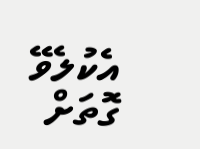އެކުލެވޭ ގޮތަށް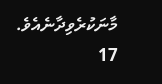މާނަކުރެވިދާނެއެވެ.
17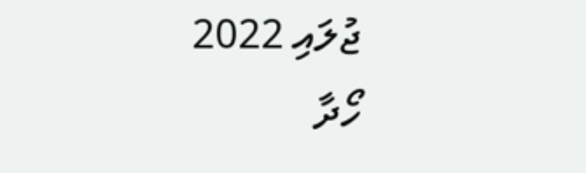ޖުލައި 2022
ހޯދާ